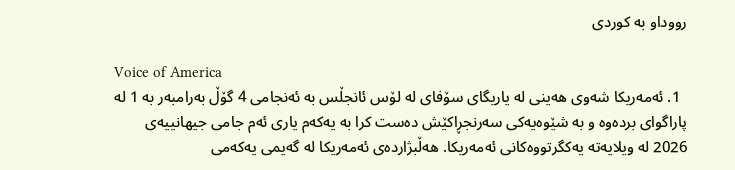رووداو به كوردى

Voice of America
  1. ئەمەریکا شەوی هەینی لە یاریگای سۆفای لە لۆس ئانجڵس بە ئەنجامی 4 گۆڵ بەرامبەر بە 1 لە پاراگوای بردەوە و بە شێوەیەکی سەرنجڕاکێش دەست کرا بە یەکەم یاری ئەم جامی جیهانییەی 2026 لە ویلایەتە یەکگرتووەکانی ئەمەریکا. هەڵبژاردەی ئەمەریکا لە گەیمی یەکەمی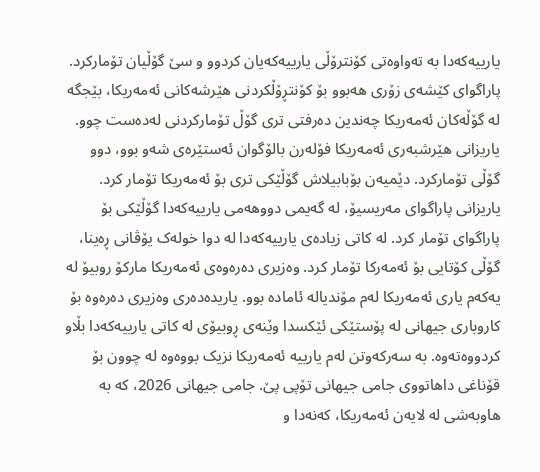یارییەکەدا بە تەواوەتی کۆنترۆڵی یارییەکەیان کردوو و سێ گۆڵیان تۆمارکرد. پاراگوای کێشەی زۆری هەبوو بۆ کۆنتڕۆڵکردنی هێرشەکانی ئەمەریکا، بێجگە لە گۆڵەکان ئەمەریکا چەندین دەرفتی تری گۆڵ تۆمارکردنی لەدەست چوو. یاریزانی هێرشبەری ئەمەریکا فۆلەرن بالۆگوان ئەستێرەی شەو بوو، دوو گۆڵی تۆمارکرد. دێمیەن بۆبابیلاش گۆڵێکی تری بۆ ئەمەریکا تۆمار کرد. یاریزانی پاراگوای مەریسیۆ، لە گەیمی دووهەمی یارییەکەدا گۆڵێکی بۆ پاراگوای تۆمار کرد. لە کاتی زیادەی یارییەکەدا لە دوا خولەک یۆڤانی ڕەینا، گۆڵی کۆتایی بۆ ئەمەرکا تۆمار کرد. وەزیری دەرەوەی ئەمەریکا مارکۆ روبیۆ لە یەکەم یاری ئەمەریکا لەم مۆندیالە ئامادە بوو. یاریدەدەری وەزیری دەرەوە بۆ کاروباری جیهانی لە پۆستێکی ئێکسدا وێنەی ڕوبیۆی لە کاتی یارییەکەدا بڵاو کردووەتەوە. بە سەرکەوتن لەم یارییە ئەمەریکا نزیک بووەوە لە چوون بۆ قۆناغی داهاتووی جامی جیهانی تۆپی پێ. جامی جیهانی 2026، کە بە هاوبەشی لە لایەن ئەمەریکا، کەنەدا و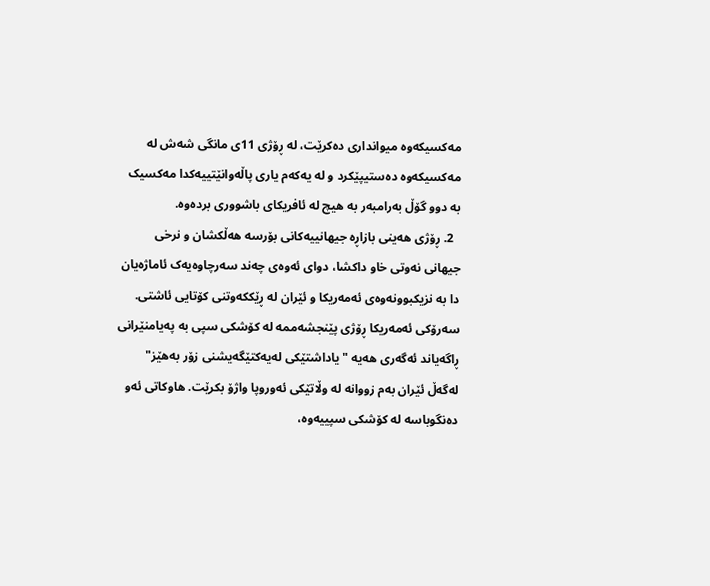مەکسیکەوە میوانداری دەکرێت، لە ڕۆژی 11ی مانگی شەش لە مەکسیکەوە دەستیپێکرد و لە یەکەم یاری پاڵەوانێتییەکدا مەکسیک بە دوو گۆڵ بەرامبەر بە هیچ لە ئافریکای باشووری بردەوە.
  2. ڕۆژی هەینی بازاڕە جیهانییەکانی بۆرسە هەڵکشان و نرخی جیهانی نەوتی خاو داکشا، دوای ئەوەی چەند سەرچاوەیەک ئاماژەیان دا بە نزیکبوونەوەی ئەمەریکا و ئێران لە ڕێککەوتنی کۆتایی ئاشتی. سەرۆکی ئەمەریکا ڕۆژی پێنجشەممە لە کۆشکی سپی بە پەیامنێرانی ڕاگەیاند ئەگەری هەیە "یاداشتێکی لەیەکتێگەیشنی زۆر بەهێز" لەگەڵ ئێران بەم زووانە لە وڵاتێکی ئەوروپا واژۆ بکرێت. هاوکاتی ئەو دەنگوباسە لە کۆشکی سپییەوە،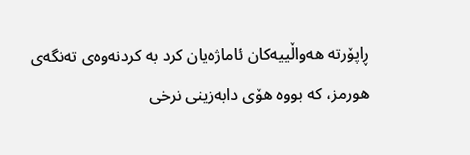ڕاپۆرتە هەواڵییەکان ئاماژەیان کرد بە کردنەوەی تەنگەی هورمز، کە بووە هۆی دابەزینی نرخی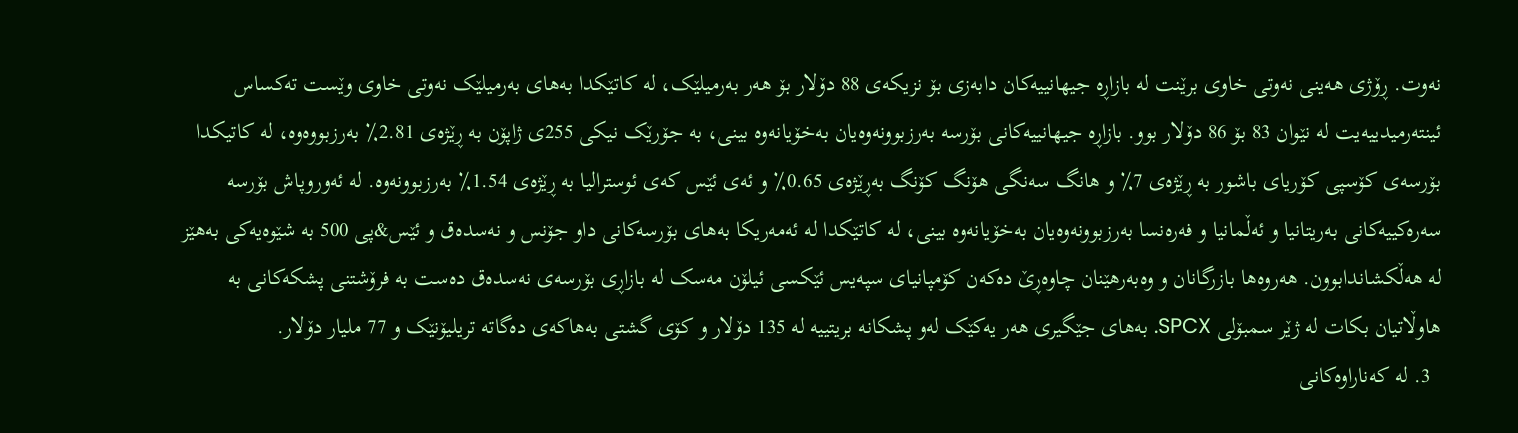نەوت. ڕۆژی هەینی نەوتی خاوی برێنت لە بازاڕە جیهانییەکان دابەزی بۆ نزیکەی 88 دۆلار بۆ هەر بەرمیلێک، لە کاتێکدا بەهای بەرمیلێک نەوتی خاوی وێست تەکساس ئینتەرمیدییەیت لە نێوان 83 بۆ 86 دۆلار بوو. بازاڕە جیهانییەکانی بۆرسە بەرزبوونەوەیان بەخۆیانەوە بینی، بە جۆرێک نیکی 255ی ژاپۆن بە ڕێژەی 2.81٪ بەرزبووەوە، لە کاتیکدا بۆرسەی کۆسپی کۆریای باشور بە ڕێژەی 7٪ و هانگ سەنگی هۆنگ کۆنگ بەڕێژەی 0.65٪ و ئەی ئێس کەی ئوسترالیا بە ڕێژەی 1.54٪ بەرزبوونەوە. لە ئەوروپاش بۆرسە سەرەکییەکانی بەریتانیا و ئەڵمانیا و فەرەنسا بەرزبوونەوەیان بەخۆیانەوە بینی، لە کاتێکدا لە ئەمەریکا بەهای بۆرسەکانی داو جۆنس و نەسدەق و ئێس&پی 500 بە شێوەیەکی بەهێز لە هەڵکشاندابوون. هەروەها بازرگانان و وەبەرهێنان چاوەڕێ دەکەن کۆمپانیای سپەیس ئێکسی ئیلۆن مەسک لە بازاڕی بۆرسەی نەسدەق دەست بە فرۆشتنی پشکەکانی بە هاوڵاتیان بکات لە ژێر سمبۆلی SPCX. بەهای جێگیری هەر یەکێک لەو پشکانە بریتییە لە 135 دۆلار و کۆی گشتی بەهاکەی دەگاتە تریلیۆنێک و 77 ملیار دۆلار.
  3. لە کەناراوەکانی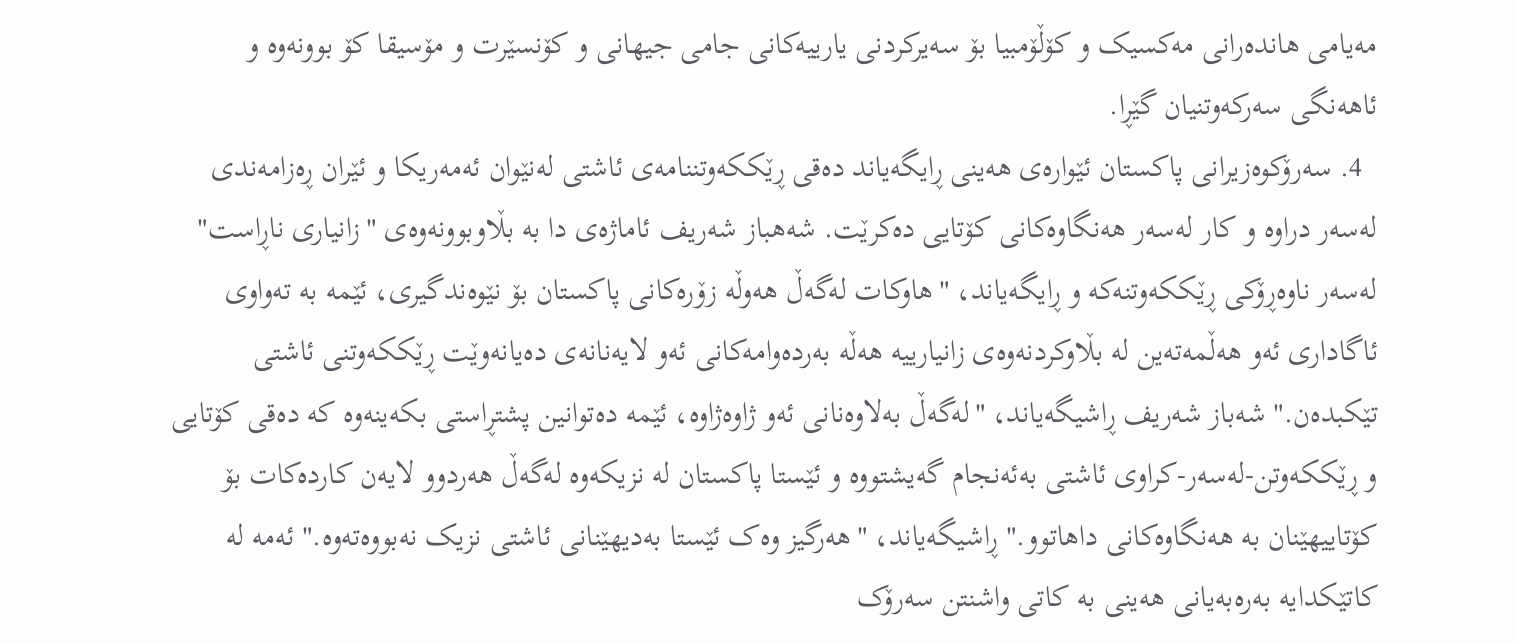مەیامی هاندەرانی مەکسیک و کۆڵۆمبیا بۆ سەیرکردنی یارییەکانی جامی جیهانی و کۆنسێرت و مۆسیقا کۆ بوونەوە و ئاهەنگی سەرکەوتنیان گێڕا.
  4. سەرۆکوەزیرانی پاکستان ئێوارەی هەینی ڕایگەیاند دەقی ڕێککەوتننامەی ئاشتی لەنێوان ئەمەریکا و ئێران ڕەزامەندی لەسەر دراوە و کار لەسەر هەنگاوەکانی کۆتایی دەکرێت. شەهباز شەریف ئاماژەی دا بە بڵاوبوونەوەی "زانیاری ناڕاست" لەسەر ناوەڕۆکی ڕێککەوتنەکە و ڕایگەیاند، "هاوکات لەگەڵ هەوڵە زۆرەکانی پاکستان بۆ نێوەندگیری، ئێمە بە تەواوی ئاگاداری ئەو هەڵمەتەین لە بڵاوکردنەوەی زانیارییە هەڵە بەردەوامەکانی ئەو لایەنانەی دەیانەوێت ڕێککەوتنی ئاشتی تێکبدەن." شەباز شەریف ڕاشیگەیاند، "لەگەڵ بەلاوەنانی ئەو ژاوەژاوە، ئێمە دەتوانین پشتڕاستی بکەینەوە کە دەقی کۆتایی و ڕێککەوتن-لەسەر-کراوی ئاشتی بەئەنجام گەیشتووە و ئێستا پاکستان لە نزیکەوە لەگەڵ هەردوو لایەن کاردەکات بۆ کۆتاییهێنان بە هەنگاوەکانی داهاتوو." ڕاشیگەیاند، "هەرگیز وەک ئێستا بەدیهێنانی ئاشتی نزیک نەبووەتەوە." ئەمە لە کاتێکدایە بەرەبەیانی هەینی بە کاتی واشنتن سەرۆک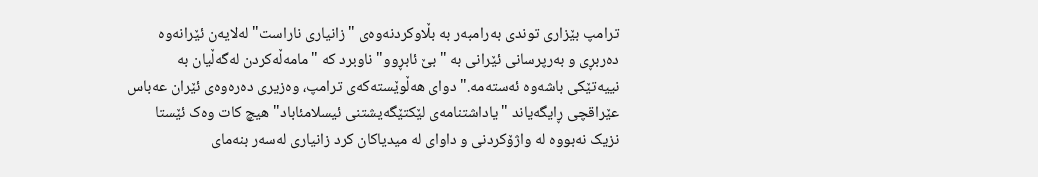ترامپ بێزاری توندی بەرامبەر بە بڵاوکردنەوەی "زانیاری ناراست" لەلایەن ئێرانەوە دەربڕی و بەرپرسانی ئێرانی بە "بێ ئابڕوو" ناوبرد کە "مامەڵەکردن لەگەڵیان بە نییەتێکی باشەوە ئەستەمە." دوای هەڵوێستەکەی ترامپ، وەزیری دەرەوەی ئێران عەباس عێراقچی ڕایگەیاند "یاداشتنامەی لێکتێگەیشتنی ئیسلامئاباد" هیچ کات وەک ئێستا نزیک نەبووە لە واژۆکردنی و داوای لە میدیاکان کرد زانیاری لەسەر بنەمای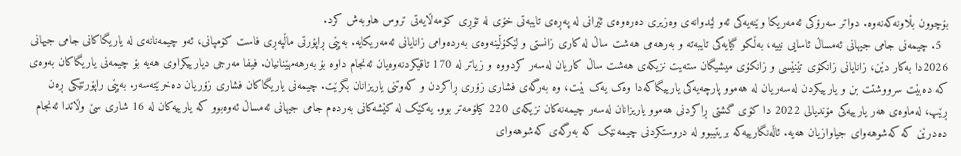بۆچوون بڵاونەکەنەوە. دواتر سەرۆکی ئەمەریکا وێنەیەکی ئەو لێدوانەی وەزیری دەرەوەی ئێرانی لە پەڕەی تایبەتی خۆی لە تۆڕی کۆمەڵایەتی تروس هاوبەش کرد.
  5. چیمەنی جامی جیهانی ئەمساڵ ئاسایی نییە، بەڵکو گیایەکی تایبەتە و بەرهەمی هەشت ساڵ لە کاری زانستی و لێکۆڵینەوەی بەردەوامی زانایانی ئەمەریکایە. بەپێی ڕاپۆرتی ماڵپەڕی فاست کۆمپانی، ئەو چیمەنانەی لە یاریگاکانی جامی جیهانی 2026دا بەکار دێن، زانایانی زانکۆی تێنێسی و زانکۆی میشیگان ستەیت نزیکەی هەشت ساڵ کاریان لەسەر کردووە و زیاتر لە 170 تاقیکردنەوەیان ئەنجام داوە بۆ بەرهەمهێنانیان. فیفا مەرجی دیارییکراوی هەیە بۆ چیمەنی یاریگاکان بەوەی کە دەبێت سرووشتت بن و یارییکردن لەسەریان لە هەموو پارچەیەکی یارییگاکەدا وەک یەک بێت، وە بەرگەی فشاری زۆری ڕاکردن و کەوتنی یاریزانان بگرێت. چیمەنی یاریگاکان فشاری زۆریان دەخرێتەسەر. بەپێی راپۆرتێکی ڕەن ڕێپ، لەماوەی هەر یارییەکی مۆندیالی 2022 دا کۆی گشتی ڕاکردنی هەموو یاریزانان لەسەر چیمەنەکان نزیکەی 220 کیلۆمەتر بوو. یەکێک لە کێشەکانی بەردەم جامی جیهانی ئەمساڵ ئەوەبوو کە یارییەکان لە 16 شاری سێ وڵاتدا ئەنجام دەدرێن کە کەشوهەوای جیاوازیان هەیە. ئاڵەنگارییەکە بریتیبوو لە دروستکردنی چیمەنێک کە بەرگەی کەشوهەوای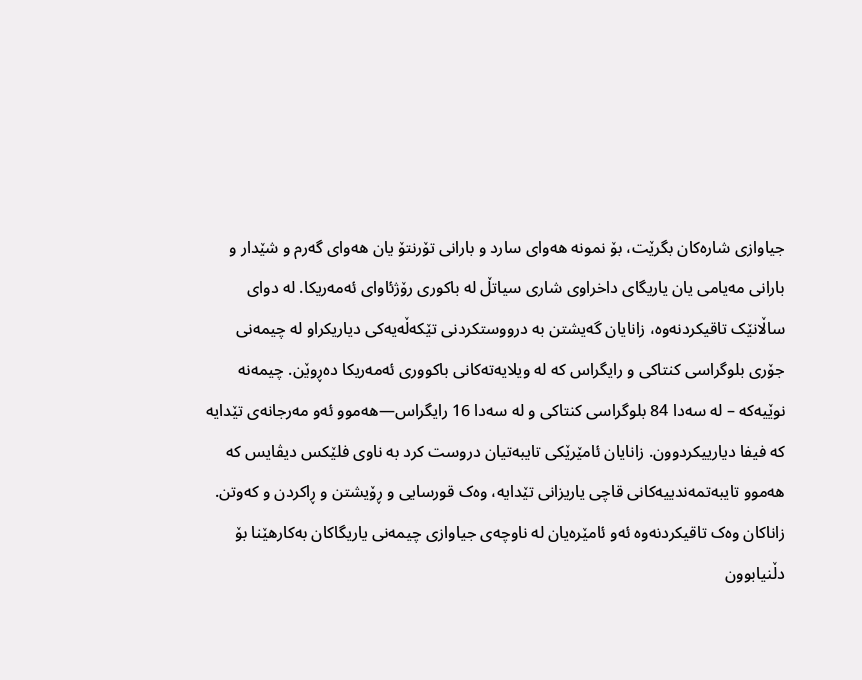جیاوازی شارەکان بگرێت، بۆ نمونە هەوای سارد و بارانی تۆرنتۆ یان هەوای گەرم و شێدار و بارانی مەیامی یان یاریگای داخراوی شاری سیاتڵ لە باکوری رۆژئاوای ئەمەریکا. لە دوای ساڵانێک تاقیکردنەوە، زانایان گەیشتن بە درووستکردنی تێکەڵەیەکی دیاریکراو لە چیمەنی جۆری بلوگراسی کنتاکی و رایگراس کە لە ویلایەتەکانی باکووری ئەمەریکا دەڕوێن. چیمەنە نوێیەکە – لە سەدا 84 بلوگراسی کنتاکی و لە سەدا 16 رایگراس—هەموو ئەو مەرجانەی تێدایە کە فیفا دیارییکردوون. زانایان ئامێرێکی تایبەتیان دروست کرد بە ناوی فلێکس دیڤایس کە هەموو تایبەتمەندییەکانی قاچی یاریزانی تێدایە، وەک قورسایی و ڕۆیشتن و ڕاکردن و کەوتن. زاناکان وەک تاقیکردنەوە ئەو ئامێرەیان لە ناوچەی جیاوازی چیمەنی یاریگاکان بەکارهێنا بۆ دڵنیابوون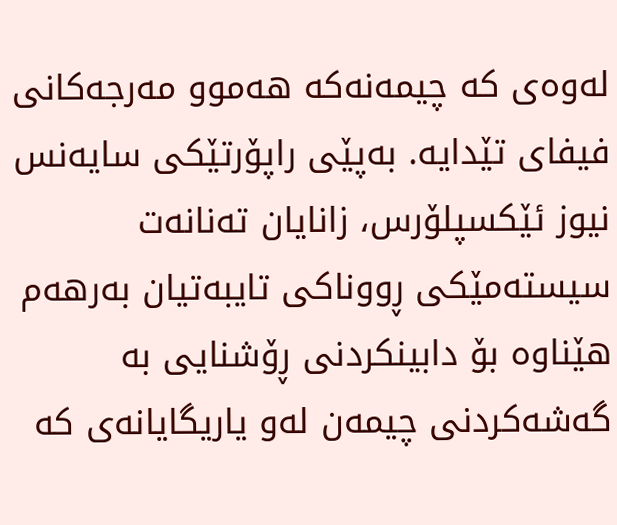لەوەی کە چیمەنەکە هەموو مەرجەکانی فیفای تێدایە. بەپێی راپۆرتێکی سایەنس نیوز ئێکسپلۆرس، زانایان تەنانەت سیستەمێکی ڕووناکی تایبەتیان بەرهەم هێناوە بۆ دابینکردنی ڕۆشنایی بە گەشەکردنی چیمەن لەو یاریگایانەی کە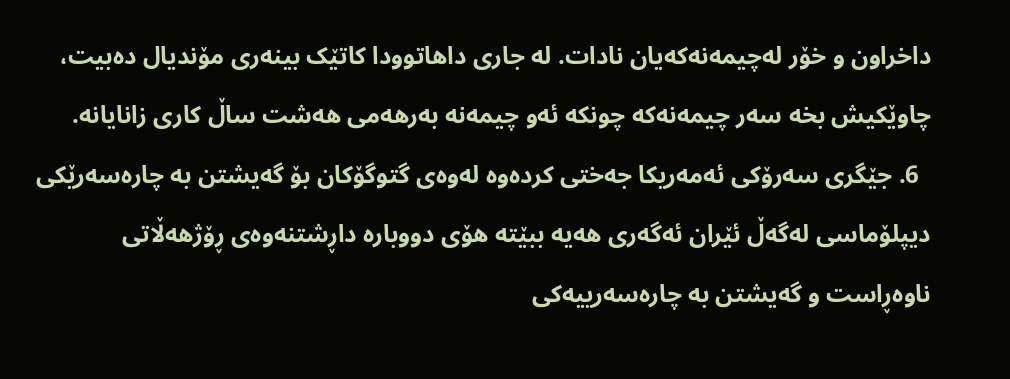داخراون و خۆر لەچیمەنەکەیان نادات. لە جاری داهاتوودا کاتێک بینەری مۆندیال دەبیت، چاوێکیش بخە سەر چیمەنەکە چونکە ئەو چیمەنە بەرهەمی هەشت ساڵ کاری زانایانە.
  6. جێگری سەرۆکی ئەمەریکا جەختی کردەوە لەوەی گتوگۆکان بۆ گەیشتن بە چارەسەرێکی دیپلۆماسی لەگەڵ ئێران ئەگەری هەیە ببێتە هۆی دووبارە داڕشتنەوەی ڕۆژهەڵاتی ناوەڕاست و گەیشتن بە چارەسەرییەکی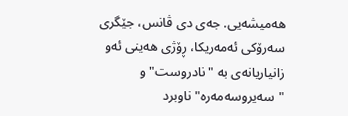هەمیشەیی. جەی دی ڤانس، جێگری سەرۆکی ئەمەریکا، ڕۆژی هەینی ئەو زانیاریانەی بە "نادروست" و "سەیروسەمەرە" ناوبرد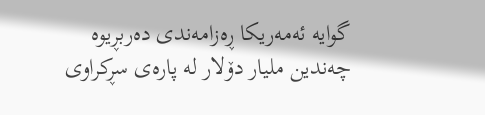گوایە ئەمەریکا ڕەزامەندی دەربڕیوە چەندین ملیار دۆلار لە پارەی سڕکراوی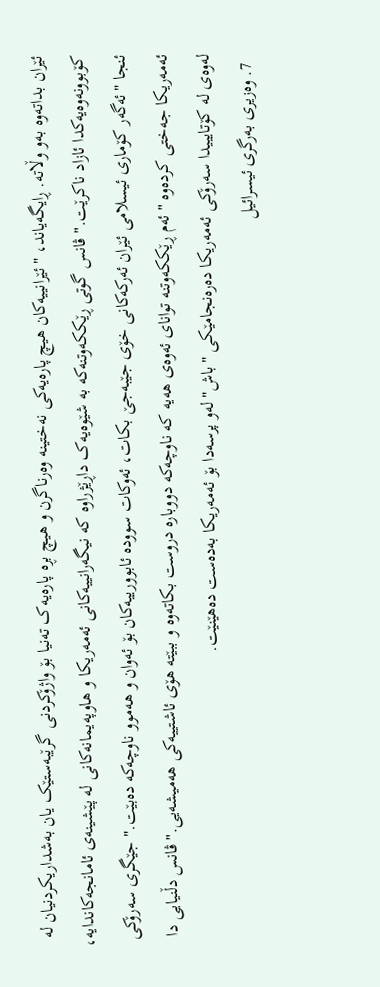ئێران بداتەوە بەو وڵاتە. ڕایگەیاند، "ئێرانییەکان هیچ پارەیەکی نەختینە وەرناگرن و هیچ بڕە پارەیەک تەنیا بۆ واژۆکردنی گرێبەستێک یان بەشداریکردنیان لە کۆبوونەوەیەکدا ئازاد ناکرێت." ڤانس گوتی ڕێککەوتنەکە بە شێوەیەک داڕێژراوە کە نیگەرانییەکانی ئەمەریکا و هاوپەیمانەکانی لە پێشینەی ئامانجەکاندایە، ئنجا "ئەگەر کۆماری ئیسلامی ئێران ئەرکەکانی خۆی جێبەجێ بکات، ئەوکات سوودە ئابوورییەکان بۆ ئەوان و هەموو ناوچەکە دەبێت." جێگری سەرۆکی ئەمەریکا جەختی کردەوە "ئەم ڕێککەوتنە توانای ئەوەی هەیە کە ناوچەکە دووبارە دروست بکاتەوە و ببێتە هۆی ئاشتییەکی هەمیشەیی." ڤانس دڵنیایی دا لەوەی لە کۆتایییدا سەرۆکی ئەمەریکا دەرەنجامێکی "باش" لەو پرسەدا بۆ ئەمەریکا بەدەست دەهێنێت.
  7. وەزیری بەرگری ئیسرائیل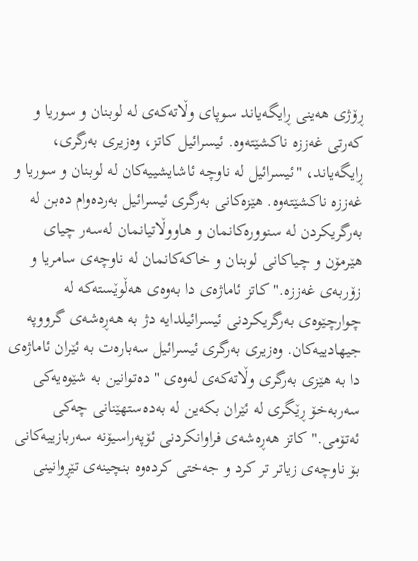ڕۆژی هەینی ڕایگەیاند سوپای وڵاتەکەی لە لوبنان و سوریا و کەرتی غەززە ناکشێتەوە. ئیسرائیل کاتز، وەزیری بەرگری، ڕایگەیاند، "ئیسرائیل لە ناوچە ئاشایشییەکان لە لوبنان و سوریا و غەززە ناکشێتەوە. هێزەکانی بەرگری ئیسرائیل بەردەوام دەبن لە بەرگریکردن لە سنوورەکانمان و هاووڵاتیانمان لەسەر چیای هێرمۆن و چیاکانی لوبنان و خاکەکانمان لە ناوچەی سامریا و زۆربەی غەززە." کاتز ئاماژەی دا بەوەی هەڵوێستەکە لە چوارچێوەی بەرگریکردنی ئیسرائیلدایە دژ بە هەڕەشەی گرووپە جیهادییەکان. وەزیری بەرگری ئیسرائیل سەبارەت بە ئێران ئاماژەی دا بە هێزی بەرگری وڵاتەکەی لەوەی "دەتوانین بە شێوەیەکی سەربەخۆ ڕێگری لە ئێران بکەین لە بەدەستهێنانی چەکی ئەتۆمی." کاتز هەڕەشەی فراوانکردنی ئۆپەراسیۆنە سەربازییەکانی بۆ ناوچەی زیاتر تر کرد و جەختی کردەوە بنچینەی تێڕوانینی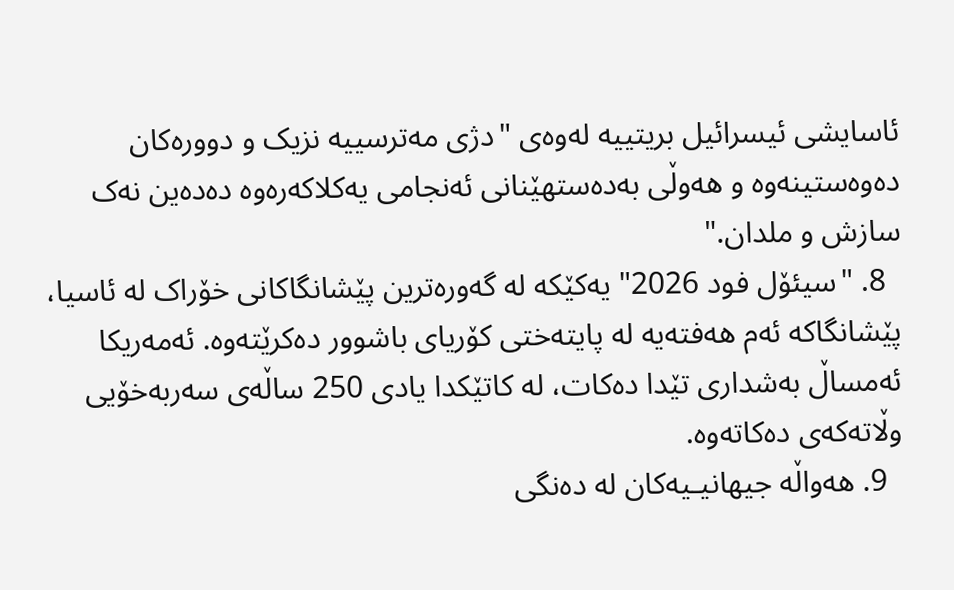ئاسایشی ئیسرائیل بریتییە لەوەی "دژی مەترسییە نزیک و دوورەکان دەوەستینەوە و هەوڵی بەدەستهێنانی ئەنجامی یەکلاکەرەوە دەدەین نەک سازش و ملدان."
  8. "سیئۆل فود 2026" یەکێکە لە گەورەترین پێشانگاکانی خۆراک لە ئاسیا، پێشانگاکە ئەم هەفتەیە لە پایتەختی کۆریای باشوور دەکرێتەوە. ئەمەریکا ئەمساڵ بەشداری تێدا دەکات، لە کاتێکدا یادی 250 ساڵەی سەربەخۆیی وڵاتەکەی دەکاتەوە.
  9. هەواڵە جیهانیـیەکان لە دەنگی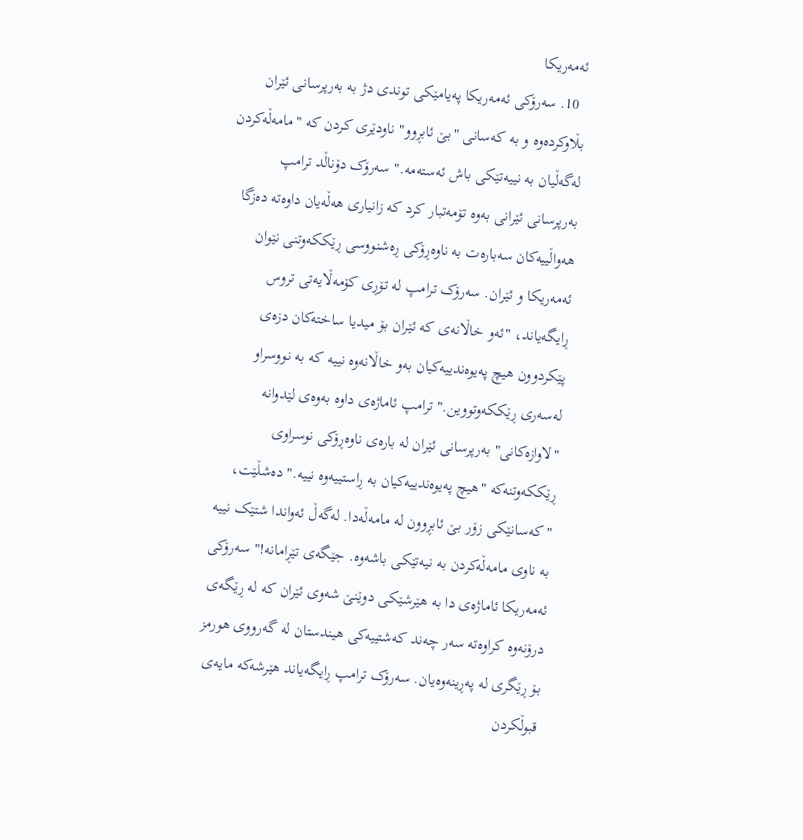ئەمەریکا
  10. سەرۆکی ئەمەریکا پەیامێکی توندی دژ بە بەرپرسانی ئێران بڵاوکردەوە و بە کەسانی "بێ ئابڕوو" ناودێری کردن کە "مامەڵەکردن لەگەڵیان بە نییەتێکی باش ئەستەمە." سەرۆک دۆناڵد ترامپ بەرپرسانی ئێرانی بەوە تۆمەتبار کرد کە زانیاری هەڵەیان داوەتە دەزگا هەواڵییەکان سەبارەت بە ناوەڕۆکی ڕەشنووسی ڕێککەوتنی نێوان ئەمەریکا و ئێران. سەرۆک ترامپ لە تۆڕی کۆمەڵایەتی تروس ڕایگەیاند، "ئەو خاڵانەی کە ئێران بۆ میدیا ساختەکان دزەی پێکردوون هیچ پەیوەندییەکیان بەو خاڵانەوە نییە کە بە نووسراو لەسەری ڕێککەوتووین." ترامپ ئاماژەی داوە بەوەی لێدوانە "لاوازەکانی" بەرپرسانی ئێران لە بارەی ناوەڕۆکی نوسراوی ڕێککەوتنەکە "هیچ پەیوەندییەکیان بە ڕاستییەوە نییە." دەشڵێت، "کەسانێکی زۆر بێ ئابڕوون لە مامەڵەدا. لەگەڵ ئەواندا شتێک نییە بە ناوی مامەڵەکردن بە نیەتێکی باشەوە. جێگەی تێڕامانە!" سەرۆکی ئەمەریکا ئاماژەی دا بە هێرشێکی دوێنێ شەوی ئێران کە لە ڕێگەی درۆنەوە کراوەتە سەر چەند کەشتییەکی هیندستان لە گەرووی هورمز بۆ ڕێگری لە پەڕینەوەیان. سەرۆک ترامپ ڕایگەیاند هێرشەکە مایەی قبوڵکردن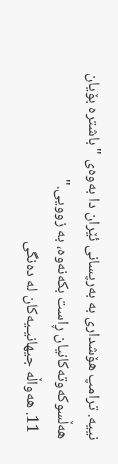نییە. ترامپ هۆشداری بە بەرپسانی ئێران دا بەوەی "باشترە بۆیان هەڵسوکەوتەکانیان ڕاست بکەنەوە، بە زوویی."
  11. هەواڵە جیهانیـیەکان لە دەنگی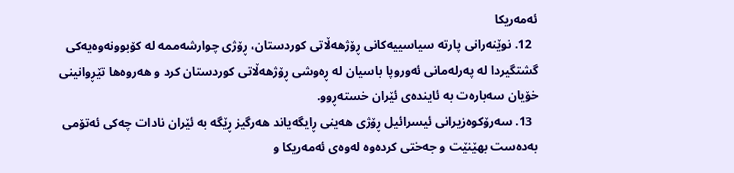ئەمەریکا
  12. نوێنەرانی پارتە سیاسییەکانی ڕۆژهەڵاتی کوردستان، ڕۆژی چوارشەممە لە کۆبوونەوەیەکی گشتگیردا لە پەرلەمانی ئەوروپا باسیان لە ڕەوشی ڕۆژهەڵاتی کوردستان کرد و هەروەها تێڕوانینی خۆیان سەبارەت بە ئایندەی ئێران خستەڕوو.
  13. سەرۆکوەزیرانی ئیسرائیل ڕۆژی هەینی ڕایگەیاند هەرگیز ڕێگە بە ئێران نادات چەکی ئەتۆمی بەدەست بهێنێت و جەختی کردەوە لەوەی ئەمەریکا و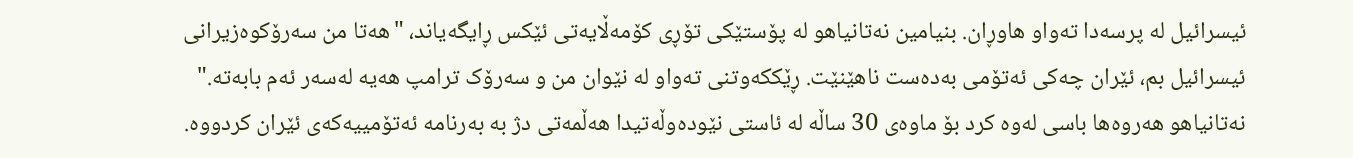ئیسرائیل لە پرسەدا تەواو هاوڕان. بنیامین نەتانیاهو لە پۆستێکی تۆڕی کۆمەڵایەتی ئێکس ڕایگەیاند، "هەتا من سەرۆکوەزیرانی ئیسرائیل بم، ئێران چەکی ئەتۆمی بەدەست ناهێنێت. ڕێککەوتنی تەواو لە نێوان من و سەرۆک ترامپ هەیە لەسەر ئەم بابەتە." نەتانیاهو هەروەها باسی لەوە کرد بۆ ماوەی 30 ساڵە لە ئاستی نێودەوڵەتیدا هەڵمەتی دژ بە بەرنامە ئەتۆمییەکەی ئێران کردووە.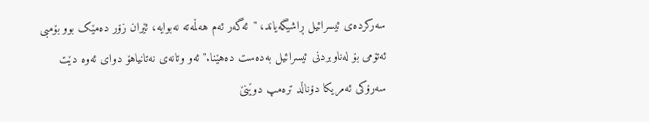سەرکردەی ئیسرائیل ڕاشیگەیاند، "ئەگەر ئەم هەڵمەتە نەبوایە، ئێران زۆر دەمێک بوو بۆمبی ئەتۆمی بۆ لەناوبردنی ئیسرائیل بەدەست دەهێنا." ئەو وتانەی نەتانیاهۆ دوای ئەوە دێت سەرۆکی ئەمریکا دۆناڵد ترەمپ دوێنێ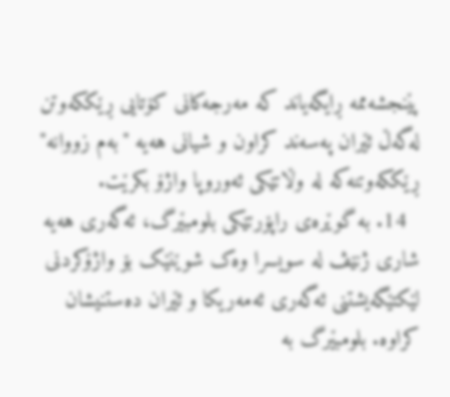پێنجشەممە ڕایگەیاند کە مەرجەکانی کۆتایی ڕێککەوتن لەگەڵ ئێران پەسەند کراون و شیانی هەیە "بەم زووانە" ڕێککەوتنەکە لە وڵاتێکی ئەوروپا واژۆ بکرێت.
  14. بە گوێرەی راپۆرتێکی بلومبێرگ، ئەگەری هەیە شاری ژنێڤ لە سویسرا وەک شوێنێک بۆ واژۆکردنی لێکتێگەیشتنی ئەگەری ئەمەریکا و ئێران دەستنیشان کراوە. بلومبێرگ بە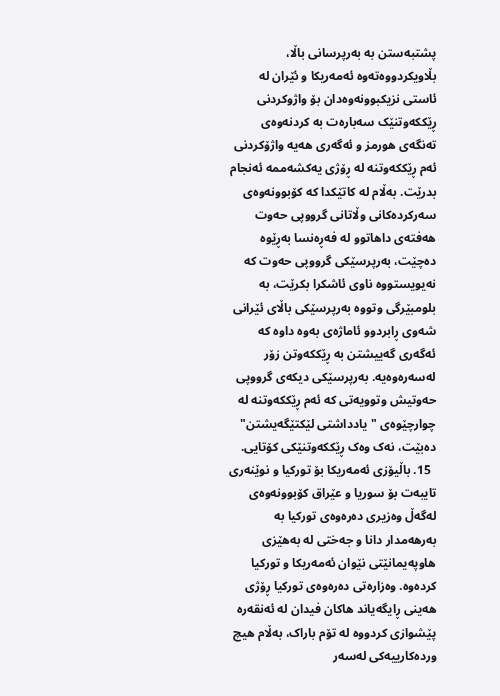پشتبەستن بە بەرپرسانی باڵا، بڵاویکردووەتەوە ئەمەریکا و ئێران لە ئاستی نزیکبوونەوەدان بۆ واژوکردنی ڕێککەوتنێک سەبارەت بە کردنەوەی تەنگەی هورمز و ئەگەری هەیە واژۆکردنی ئەم ڕێککەوتنە لە ڕۆژی یەکشەممە ئەنجام بدرێت. بەڵام لە کاتێکدا کە کۆبوونەوەی سەرکردەکانی وڵاتانی گرووپی حەوت هەفتەی داهاتوو لە فەڕەنسا بەڕێوە دەچێت، بەرپرسێکی گرووپی حەوت کە نەیویستووە ناوی ئاشکرا بکرێت، بە بلومبێرگی وتووە بەرپرسێکی باڵای ئێرانی شەوی ڕابردوو ئاماژەی بەوە داوە کە ئەگەری گەییشتن بە ڕێککەوتن زۆر لەسەرەوەیە. بەرپرسێکی دیکەی گرووپی حەوتیش وتوویەتی کە ئەم ڕێککەوتنە لە چوارچێوەی "یادداشتی لێکتێگەیشتن" دەبێت، نەک وەک ڕێککەوتنێکی کۆتایی.
  15. باڵیۆزی ئەمەریکا بۆ تورکیا و نوێنەری تایبەت بۆ سوریا و عێراق کۆبوونەوەی لەگەڵ وەزیری دەرەوەی تورکیا بە بەرهەمدار دانا و جەختی لە بەهێزی هاوپەیمانێتی نێوان ئەمەریکا و تورکیا کردەوە. وەزارەتی دەرەوەی تورکیا ڕۆژی هەینی ڕایگەیاند هاکان فیدان لە ئەنقەرە پێشوازی کردووە لە تۆم باراک، بەڵام هیچ وردەکارییەکی لەسەر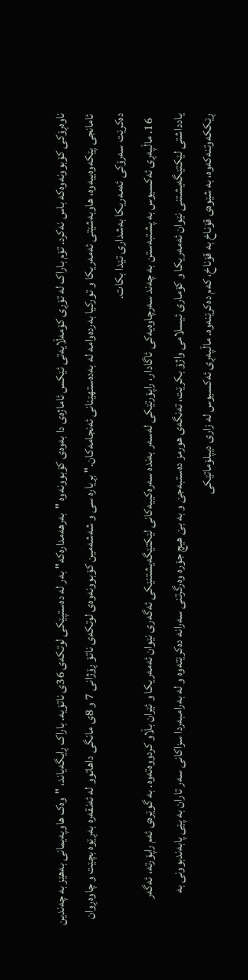ناوەڕۆکی کۆبوونەوەکە باس نەکرد. تۆم باراک لە تۆڕی کۆمەڵایەتی ئێکس ئاماژەی دا بەوەی کۆبوونەوە "بەرهەمدارەکە" بەر لە دەستپێکی لوتکەی 36ی ناتۆیە. باراک ڕایگەیاند، "وەک هاوپەیمانی بەهێز بە چەندین ئامانجی پێکەوەییەوە، هاوبەشێتی ئەمەریکا و تورکیا بەردەوامە لە بەدەستهێنانی ئەنجامەکان." بڕیارە سی و شەشەمین کۆبوونەوەی لوتکەی ناتۆ ڕۆژانی 7 و 8ی مانگی داهاتوو لە ئەنقەرە بەڕێوە بچێت و چاوەڕوان دەکرێت سەرۆکی ئەمەریکا بەشداری تێدا بکات.
  16. ماڵپەڕی ئەکسیوس بە پشتبەستن بە چەند سەرچاوەیەکی ئاگادار، راپۆرتێکی لەسەر بەندە سەرەکییەکانی لێکتێگەیشتنێکی ئەگەری نێوان ئەمەریکا و ئێران بڵاو کردووەتەوە. بە گوێرەی ئەم راپۆرتە، ئەگەر یادداشتی لێکتێگەیشتنی نێوان ئەمەریکا و کۆماری ئیسلامی واژۆ بکرێت، تەنگەی هورمز دەستبەجێ و بە بێ هیچ جۆرە وەرگرتنی سەرانە دەکرێتەوە و لە بەرامبەردا سزاکانی سەر تاران بە پێی پابەندبوونی بە ڕێککەوتنەکەوە، بە شێوەی قۆناخ بە قۆناخ، کەم دەکرێنەوە. ماڵپەڕی ئەکسیوس لە زاری دیپلۆماتێکی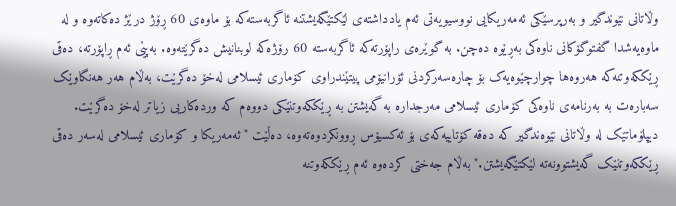وڵاتانی نێوندگیر و بەرپرسێکی ئەمەریکایی نووسیویەتی ئەم یادداشتەی لێکتێگەیشتنە ئاگربەستەکە بۆ ماوەی 60 ڕۆژ درێژ دەکاتەوە و لە ماوەیەشدا گفتوگۆکانی ناوەکی بەڕێوە دەچن. بە گوێرەی راپۆرتەکە ئاگربەستە 60 رۆژەکە لوبنانیش دەگرێتەوە. بەپێی ئەم ڕاپۆرتە، دەقی ڕێککەوتنەکە هەروەها چوارچێوەیەک بۆ چارەسەرکردنی ئۆرانیۆمی پیتێندراوی کۆماری ئیسلامی لەخۆ دەگرێت، بەڵام هەر هەنگاوێک سەبارەت بە بەرنامەی ناوەکی کۆماری ئیسلامی مەرجدارە بە گەیشتن بە ڕێککەوتنێکی دووەم کە وردەکاریی زیاتر لەخۆ دەگرێت. دیپلۆماتێک لە وڵاتانی نێوەندگیر کە دەقە کۆتاییەکەی بۆ ئەکسیۆس ڕوونکردوەتەوە، دەڵێت "ئەمەریکا و کۆماری ئیسلامی لەسەر دەقی ڕێککەوتنێک گەیشتوونەتە لێکتێگەیشتن." بەڵام جەختی کردەوە ئەم ڕێککەوتنە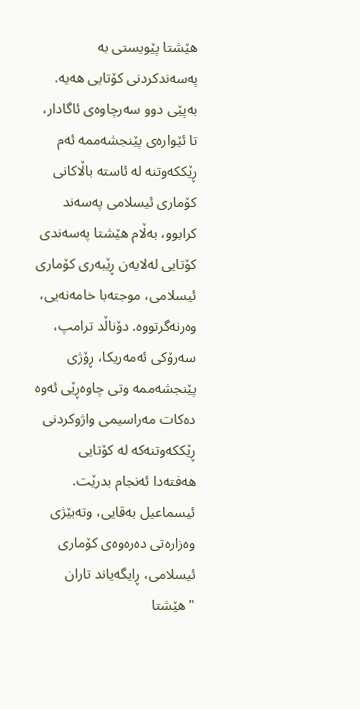هێشتا پێویستی بە پەسەندکردنی کۆتایی هەیە. بەپێی دوو سەرچاوەی ئاگادار، تا ئێوارەی پێنجشەممە ئەم ڕێککەوتنە لە ئاستە باڵاکانی کۆماری ئیسلامی پەسەند کرابوو، بەڵام هێشتا پەسەندی کۆتایی لەلایەن ڕێبەری کۆماری ئیسلامی، موجتەبا خامەنەیی، وەرنەگرتووە. دۆناڵد ترامپ، سەرۆکی ئەمەریکا، ڕۆژی پێنجشەممە وتی چاوەڕێی ئەوە دەکات مەراسیمی واژوکردنی ڕێککەوتنەکە لە کۆتایی هەفتەدا ئەنجام بدرێت. ئیسماعیل بەقایی، وتەبێژی وەزارەتی دەرەوەی کۆماری ئیسلامی، ڕایگەیاند تاران "هێشتا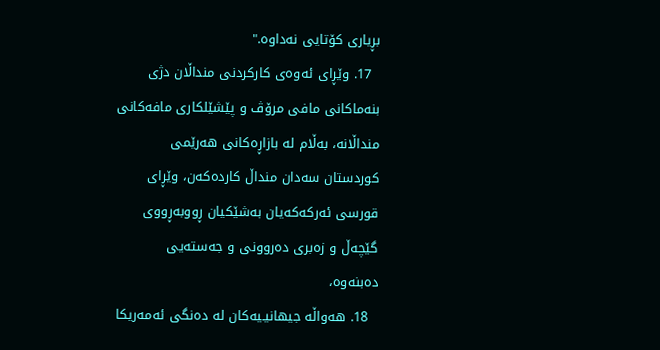بڕیاری کۆتایی نەداوە."
  17. وێڕای ئەوەی کارکردنی منداڵان دژی بنەماکانی مافی مرۆڤ و پێشێلکاری مافەکانی منداڵانە، بەڵام لە بازاڕەکانی هەرێمی کوردستان سەدان منداڵ کاردەکەن، وێڕای قورسی ئەرکەکەیان بەشێکیان ڕووبەڕووی گێچەڵ و زەبری دەروونی و جەستەیی دەبنەوە،
  18. هەواڵە جیهانیـیەکان لە دەنگی ئەمەریکا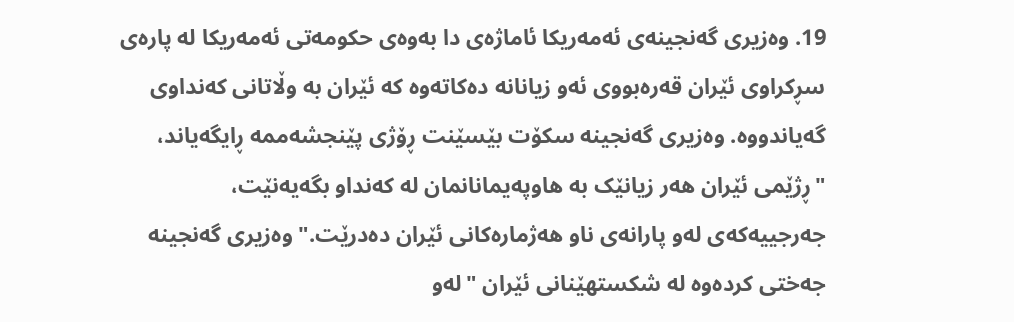19. وەزیری گەنجینەی ئەمەریکا ئاماژەی دا بەوەی حکومەتی ئەمەریکا لە پارەی سڕکراوی ئێران قەرەبووی ئەو زیانانە دەکاتەوە کە ئێران بە وڵاتانی کەنداوی گەیاندووە. وەزیری گەنجینە سکۆت بێسێنت ڕۆژی پێنجشەممە ڕایگەیاند، "ڕژێمی ئێران هەر زیانێک بە هاوپەیمانانمان لە کەنداو بگەیەنێت، جەرجییەکەی لەو پارانەی ناو هەژمارەکانی ئێران دەدرێت." وەزیری گەنجینە جەختی کردەوە لە شکستهێنانی ئێران "لەو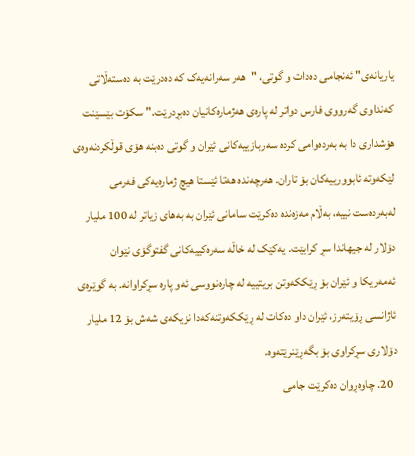یاریانەی" ئەنجامی دەدات و گوتی، "هەر سەرانەیەک کە دەدرێت بە دەستەڵاتی کەنداوی گەرووی فارس دواتر لە پارەی هەژمارەکانیان دەبڕدرێت." سکۆت بێسێنت هۆشداری دا بە بەردەوامی کردە سەربازییەکانی ئێران و گوتی دەبنە هۆی قوڵکردنەوەی لێکەوتە ئابوورییەکان بۆ تاران. هەرچەندە هەتا ئێستا هیچ ژمارەیەکی فەرمی لەبەردەست نییە، بەڵام مەزەندە دەکرێت سامانی ئێران بە بەهای زیاتر لە 100 ملیار دۆلار لە جیهاندا سڕ کرابێت. یەکێک لە خاڵە سەرەکییەکانی گفتوگۆی نێوان ئەمەریکا و ئێران بۆ ڕێککەوتن بریتییە لە چارەنووسی ئەو پارە سڕکراوانە. بە گوێرەی ئاژانسی ڕۆیتەرز، ئێران داو دەکات لە ڕێککەوتنەکەدا نزیکەی شەش بۆ 12 ملیار دۆلاری سڕکراوی بۆ بگەڕێنرێتەوە.
  20. چاوەڕوان دەکرێت جامی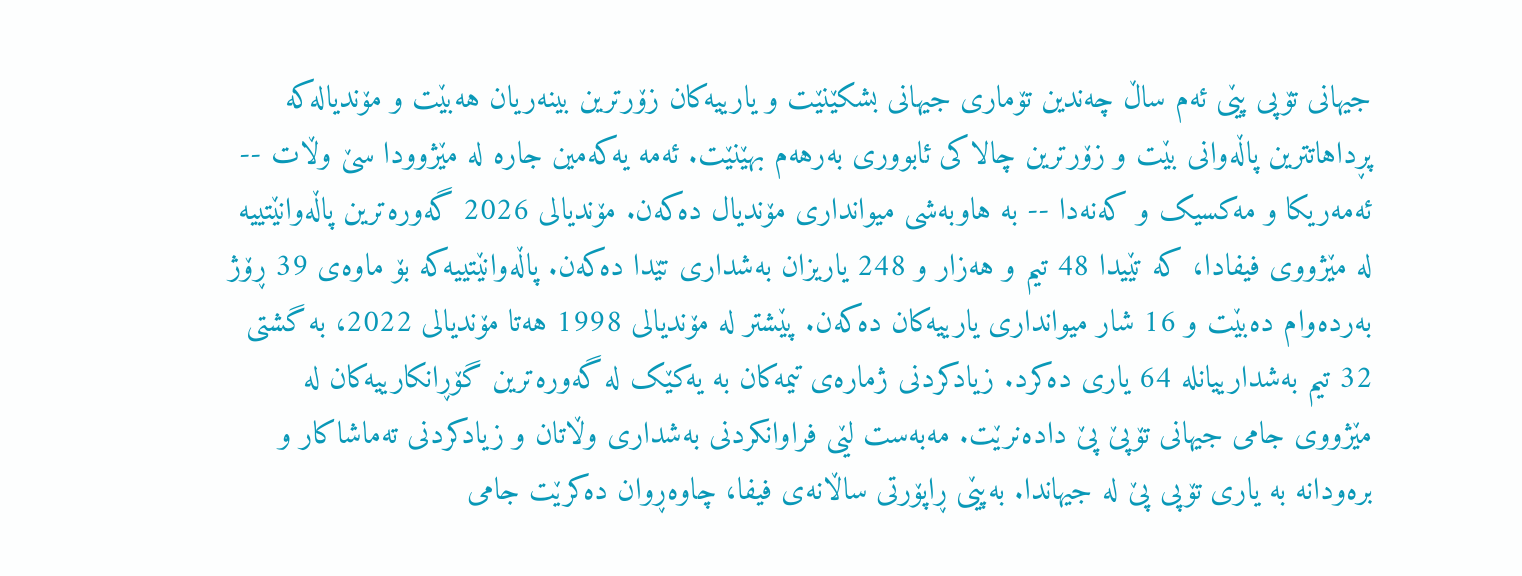جیهانی تۆپی پێی ئەم ساڵ چەندین تۆماری جیهانی بشکێنێت و یارییەکان زۆرترین بینەریان هەبێت و مۆندیالەکە پڕداهاتترین پاڵەوانی بێت و زۆرترین چالاکی ئابووری بەرهەم بهێنێت. ئەمە یەکەمین جارە لە مێژوودا سێ وڵات -- ئەمەریکا و مەکسیک و کەنەدا -- بە هاوبەشی میوانداری مۆندیال دەکەن. مۆندیالی 2026 گەورەترین پاڵەوانێتییە لە مێژووی فیفادا، کە تێیدا 48 تیم و هەزار و 248 یاریزان بەشداری تێدا دەکەن. پاڵەوانێتییەکە بۆ ماوەی 39 ڕۆژ بەردەوام دەبێت و 16 شار میوانداری یارییەکان دەکەن. پێشتر لە مۆندیالی 1998 هەتا مۆندیالی 2022، بە گشتی 32 تیم بەشدارییانلە 64 یاری دەکرد. زیادکردنی ژمارەی تیمەکان بە یەکێک لە گەورەترین گۆڕانکارییەکان لە مێژووی جامی جیهانی تۆپێ پێ دادەنرێت. مەبەست لێی فراوانکردنی بەشداری وڵاتان و زیادکردنی تەماشاکار و برەودانە بە یاری تۆپی پێ لە جیهاندا. بەپێی ڕاپۆرتی ساڵانەی فیفا، چاوەڕوان دەکرێت جامی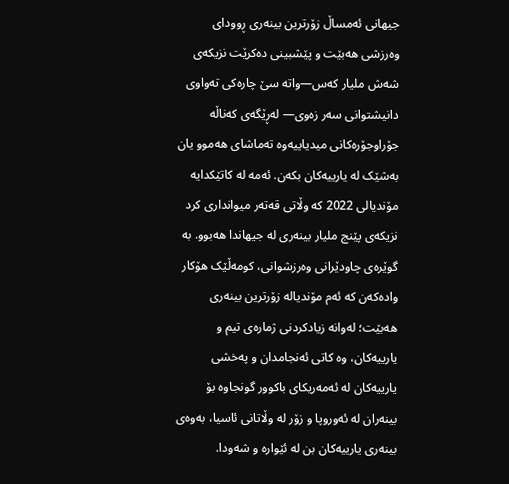جیهانی ئەمساڵ زۆرترین بینەری ڕوودای وەرزشی هەبێت و پێشبینی دەکرێت نزیکەی شەش ملیار کەس—واتە سێ چارەکی تەواوی دانیشتوانی سەر زەوی— لەڕێگەی کەناڵە جۆراوجۆرەکانی میدیاییەوە تەماشای هەموو یان بەشێک لە یارییەکان بکەن. ئەمە لە کاتێکدایە مۆندیالی 2022 کە وڵاتی قەتەر میوانداری کرد نزیکەی پێنج ملیار بینەری لە جیهاندا هەبوو. بە گوێرەی چاودێرانی وەرزشوانی، کومەڵێک هۆکار وادەکەن کە ئەم مۆندیالە زۆرترین بینەری هەبێت؛ لەوانە زیادکردنی ژمارەی تیم و یارییەکان، وە کاتی ئەنجامدان و پەخشی یارییەکان لە ئەمەریکای باکوور گونجاوە بۆ بینەران لە ئەوروپا و زۆر لە وڵاتانی ئاسیا، بەوەی بینەری یارییەکان بن لە ئێوارە و شەودا.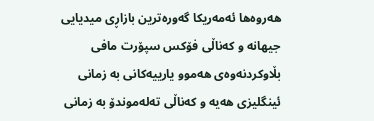هەروەها ئەمەریکا گەورەترین بازاڕی میدیایی جیهانە و کەناڵی فۆکس سپۆرت مافی بڵاوکردنەوەی هەموو یارییەکانی بە زمانی ئینگلیزی هەیە و کەناڵی تەلەموندۆ بە زمانی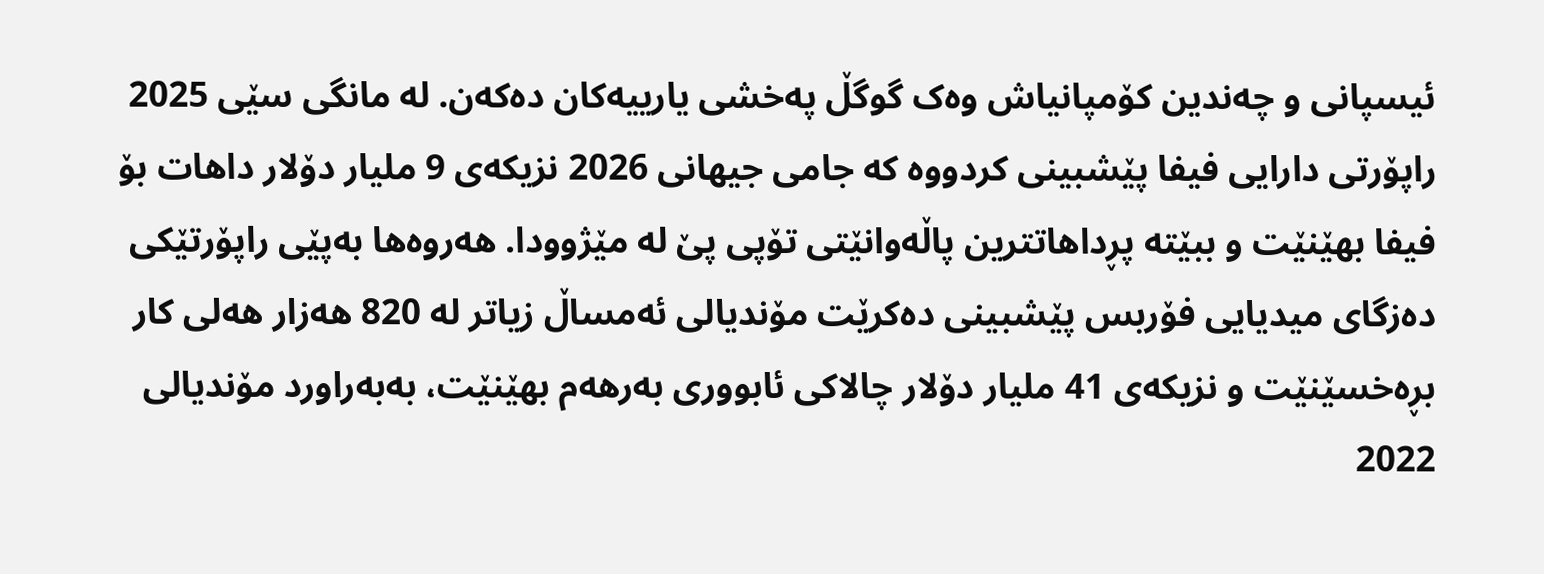ئیسپانی و چەندین کۆمپانیاش وەک گوگڵ پەخشی یارییەکان دەکەن. لە مانگی سێی 2025 راپۆرتی دارایی فیفا پێشبینی کردووە کە جامی جیهانی 2026 نزیکەی 9 ملیار دۆلار داهات بۆ فیفا بهێنێت و ببێتە پڕداهاتترین پاڵەوانێتی تۆپی پێ لە مێژوودا. هەروەها بەپێی راپۆرتێکی دەزگای میدیایی فۆربس پێشبینی دەکرێت مۆندیالی ئەمساڵ زیاتر لە 820 هەزار هەلی کار بڕەخسێنێت و نزیکەی 41 ملیار دۆلار چالاکی ئابووری بەرهەم بهێنێت، بەبەراورد مۆندیالی 2022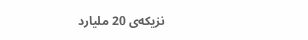نزیکەی 20 ملیارد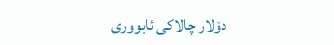دۆلار چالاکی ئابووری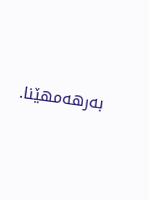بەرهەمهێنا.